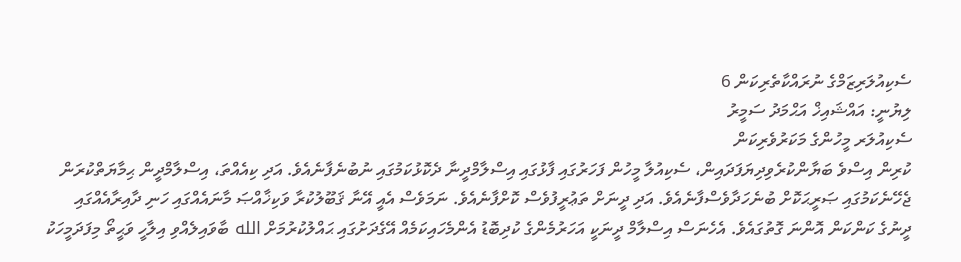ސެކިއުލަރިޒަމްގެ ނުރައްކާތެރިކަން 6
ލިޔުނީ: އައްޝައިޚް އަޙްމަދު ސަމީރު
ސެކިއުލަރ މީހުންގެ މަކަރުވެރިކަން
ކުރިން އިސްވެ ބަޔާންކުރެވިދިޔަފަދައިން، ސެކިއުލާ މީހުން ފަހަރުގައި ފާޅުގައި އިސްލާމްދީނާ ދެކޮޅުކަމުގައި ނުބުނެފާނެއެވެ. އަދި ކިއެއްތަ، އިސްލާމްދީން ޙިމާޔަތްކުރަން ޖެހޭނެކަމުގައި ޞަރީޙަކޮށް ބުނެހަދާވެސްފާނެއެވެ. އަދި ދީނަށް ތަޢުރީފުވެސް ކޮށްފާނެއެވެ. ނަމަވެސް އެއީ އޭނާ ޤަބޫލުކުރާ ވަކިޚާއްޞަ މާނައެއްގައި ހަނި ދާއިރާއެއްގައި ދީނުގެ ކަންކަން އޮންނަ ގޮތުގައެވެ. އެހެނަސް އިސްލާމް ދީނަކީ އަހަރުމެންގެ ކުދިބޮޑު އެންމެހައިކަމެއް އޭގެދަށުގައި ޙައްލުކުރުމަށް الله ބާވައިލެއްވި އިލާހީ ވަޙީތޯ މިފަދަމީހަކު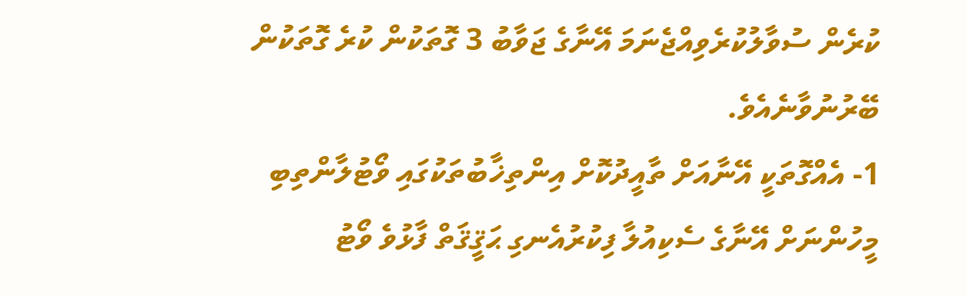ކުރެން ސުވާލުކުރެވިއްޖެނަމަ އޭނާގެ ޖަވާބު 3 ގޮތަކުން ކުރެ ގޮތަކުން ބޭރުނުވާނެއެވެ.
1- އެއްގޮތަކީ އޭނާއަށް ތާއީދުކޮށް އިންތިޚާބުތަކުގައި ވޯޓުލާންތިބި މީހުންނަށް އޭނާގެ ސެކިއުލާ ފިކުރުއެނގި ޙަޤީޤަތް ފާޅުވެ ވޯޓު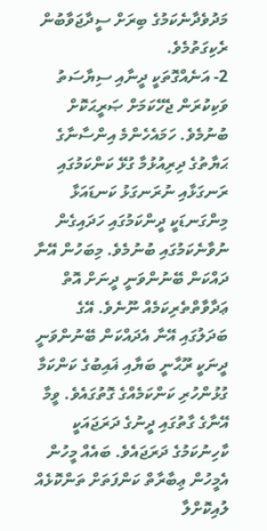މަދުވެދާނެކަމުގެ ބިރަށް ސީދާޖަވާބުން ރެކިގަތުމެވެ.
2- އަނެއްގޮތަކީ ދީނާއި ސިޔާސަތު ވަކިކުރަން ޖެހޭކަމަށް ޞަރީޙަކޮށް ބުނުމެވެ. ހަމައެހެންމެ އިންސާނާގެ ޙަޔާތުގެ ދިރިއުޅުމާ ގުޅޭ ކަންކަމުގައި ރަނގަޅާއި ނުރަނގަޅު ކަނޑައަޅާ މިންގަނޑަކީ ދީންކަމުގައި ހަދައިގެން ނުވާނެކަމުގައި ބުނުމެވެ. މިބަހުން އޭނާ ދައްކަން ބޭނުންވަނީ ދީނަށް އޮތް ޢަދާވާތްތެރިކަމެއް ނޫނެވެ. އޭގެ ބަދަލުގައި އޭނާ އެދައްކަން ބޭނުންވަނީ ދީނަކީ ރޫޙާނީ ބަޔާއި ޣައިބުގެ ކަންކަމާ ގުޅުންހުރި ކަންކަމެއްގެ ގޮތުގައެވެ. ވީމާ އޭނާގެ ގާތުގައި ދީނުގެ ދަރަޖައަކީ ކާހިނުކަމުގެ ދަރަޖައެވެ. ބައެއް މީހުން އެމީހުން ޢިބާރާތް ކަންފަތަށް ތަންކޮޅެއް ލުއިކޮށްލާ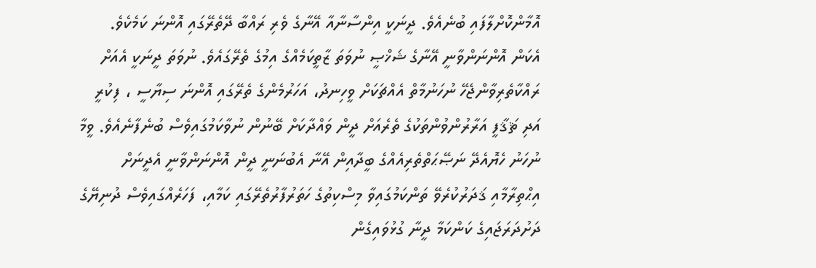އޮމާންކޮށްލާފައި ބުނެއެވެ. ދީނަކީ އިންސާނާއާ އޭނާގެ ވެރި ރައްބާ ދޭތެރޭގައި އޮންނަ ކަމެކެވެ. އެކަން އޮންނަންވާނީ އޭނާގެ ޝަޚްޞީ ނުވަތަ ޒާތީކަމެއްގެ އިމުގެ ތެރޭގައެވެ. ނުވަތަ ދީނަކީ އެއަށް ރައްކާތެރިވާންޖެހޭ ނުހަނުމާތް އެއްޗަކަށް ވީހިނދު، އަހަރުމެންގެ ތެރޭގައި އޮންނަ ސިޔާސީ ، ފިކުރީ އަދި ޘަޤާފީ އަރާރުންވުންތަކުގެ ތެރެއަށް ދީން ވައްދާކަށް ބޭނުން ނުވާކަމުގައިވެސް ބުނެފާނެއެވެ. ވީމާ ނުހަނު ހެޔޮއެދޭ ނަޞޭޙަތްތެރިއެއްގެ ބީދާއިން އޭނާ އެބުނަނީ ދީން އޮންނަންވާނީ އެދީނަށް އިޙްތިރާމާއި ޤަދަރުކުރެވޭ ތަންކަމުގައިވާ މިސްކިތުގެ ހަތަރުފާރުތެރޭގައި ކަމާއި، ފަހަރެއްގައިވެސް ދުނިޔޭގެ ދަށުދަރަޖައިގެ ކަންކަމާ ދީނާ ގުޅުވައިގެން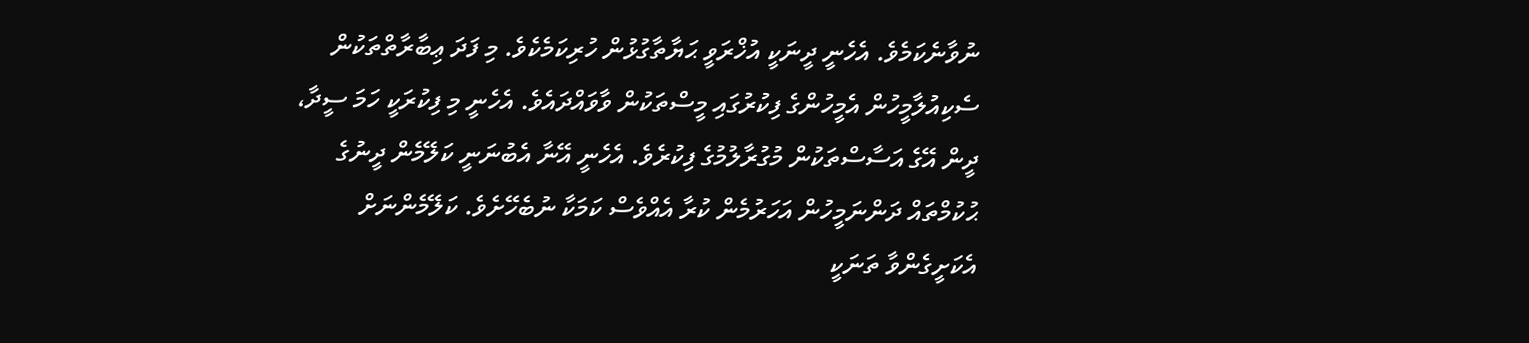ނުވާނެކަމެވެ. އެހެނީ ދީނަކީ އުޚްރަވީ ޙަޔާތާގުޅުން ހުރިކަމެކެވެ. މި ފަދަ ޢިބާރާތްތަކުން ސެކިއުލާމީހުން އެމީހުންގެ ފިކުރުގައި މީސްތަކުން ވާވައްދައެވެ. އެހެނީ މި ފިކުރަކީ ހަމަ ސީދާ، ދީން އޭގެ އަސާސްތަކުން މުގުރާލުމުގެ ފިކުރެވެ. އެހެނީ އޭނާ އެބުނަނީ ކަލޭމެން ދީނުގެ ޙުކުމްތައް ދަންނަމީހުން އަހަރުމެން ކުރާ އެއްވެސް ކަމަކާ ނުބެހޭށެވެ. ކަލޭމެންނަށް އެކަށީގެންވާ ތަނަކީ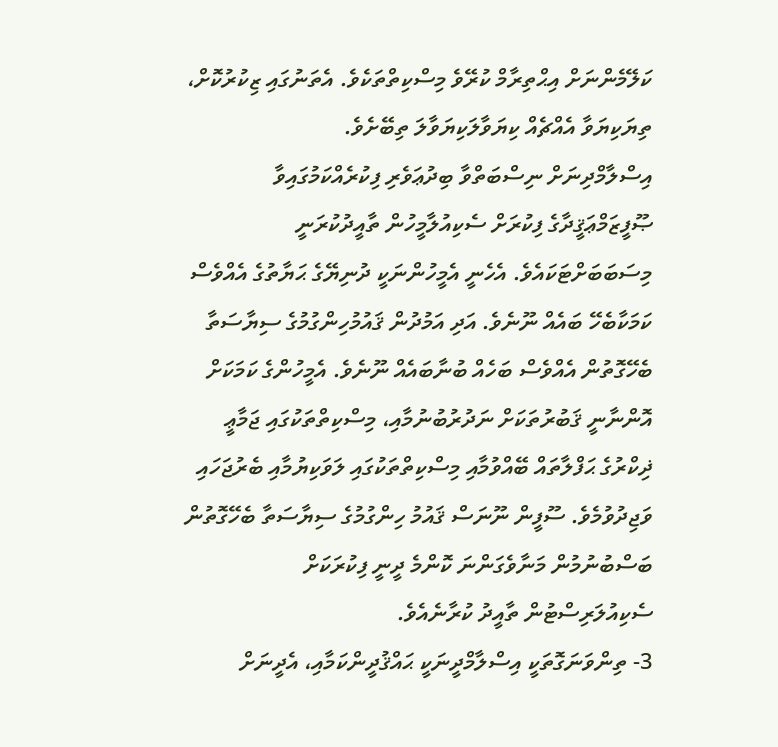ކަލޭމެންނަށް އިޙްތިރާމް ކުރޭވެ މިސްކިތްތަކެވެ. އެތަނުގައި ޒިކުރުކޮށް، ތިޔަކިޔަވާ އެއްޗެއް ކިޔަވާލަކިޔަވާލަ ތިބޭށެވެ.
އިސްލާމްދިނަށް ނިސްބަތްވާ ބިދުޢަވެރި ފިކުރެއްކަމުގައިވާ ޞޫފީޒަމްޢަޤީދާގެ ފިކުރަށް ސެކިއުލާމީހުން ތާއީދުކުރަނީ މިސަބަބަށްޓަކައެވެ. އެހެނީ އެމީހުންނަކީ ދުނިޔޭގެ ޙަޔާތުގެ އެއްވެސް ކަމަކާބެހޭ ބައެއް ނޫނެވެ. އަދި އަމުދުން ޤައުމުހިންގުމުގެ ސިޔާސަތާ ބެހޭގޮތުން އެއްވެސް ބަހެއް ބުނާބައެއް ނޫނެވެ. އެމީހުންގެ ކަމަކަށް އޮންނާނީ ޤަބުރުތަކަށް ނަދުރުބުނުމާއި، މިސްކިތްތަކުގައި ޖަމާޢީ ޛިކްރުގެ ޙަފްލާތައް ބޭއްވުމާއި މިސްކިތްތަކުގައި ލަވަކިޔުމާއި ބެރުޖަހައި ވަޖިދުވުމެވެ. ސޫފީން ނޫނަސް ޤައުމު ހިންގުމުގެ ސިޔާސަތާ ބެހޭގޮތުން ބަސްބުނުމުން މަނާވެގަންނަ ކޮންމެ ދީނީ ފިކުރަކަށް ސެކިއުލަރިސްޓުން ތާއީދު ކުރާނެއެވެ.
3- ތިންވަނަގޮތަކީ އިސްލާމްދީނަކީ ޙައްޤުދީންކަމާއި، އެދީނަށް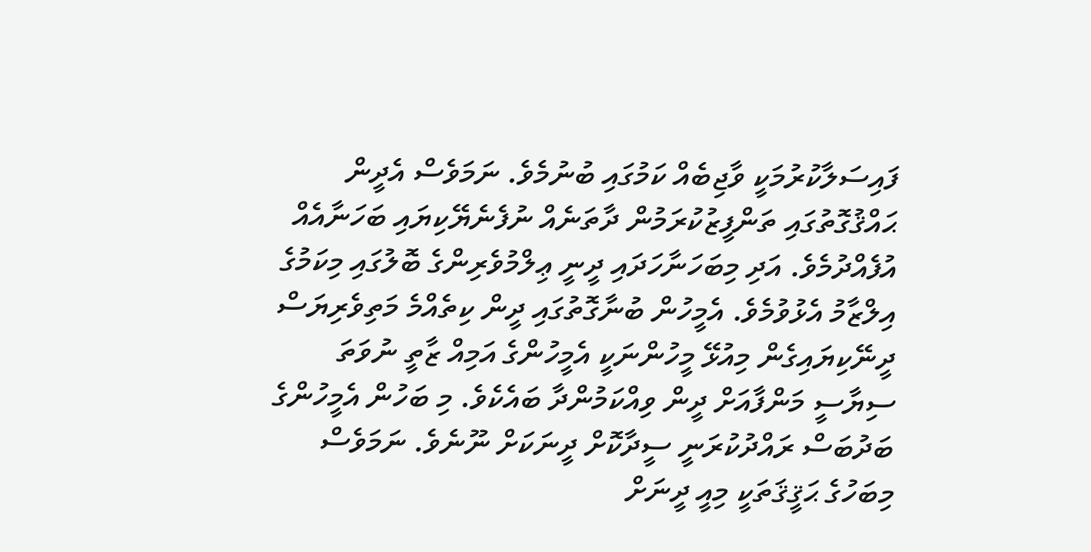ފައިސަލާކުރުމަކީ ވާޖިބެއް ކަމުގައި ބުނުމެވެ. ނަމަވެސް އެދީން ޙައްޤުގޮތުގައި ތަންފީޒުކުރަމުން ދާތަނެއް ނުފެނެޔޭކިޔައި ބަހަނާއެއް އުފެއްދުމެވެ. އަދި މިބަހަނާހަދައި ދީނީ ޢިލްމުވެރިންގެ ބޮލުގައި މިކަމުގެ އިލްޒާމު އެޅުވުމެވެ. އެމީހުން ބުނާގޮތުގައި ދީން ކިތެއްމެ މަތިވެރިޔަސް ދީނޭކިޔައިގެން މިއުޅޭ މީހުންނަކީ އެމީހުންގެ އަމިއް ޒާތީ ނުވަތަ ސިޔާސީ މަންފާއަށް ދީން ވިއްކަމުންދާ ބައެކެވެ. މި ބަހުން އެމީހުންގެ ބަދުބަސް ރައްދުކުރަނީ ސީދާކޮށް ދީނަކަށް ނޫނެވެ. ނަމަވެސް މިބަހުގެ ޙަޤީޤަތަކީ މިއީ ދީނަށް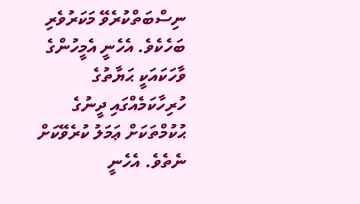ނިސްބަތްކުރެވޭ މަކަރުވެރި ބަހެކެވެ. އެހެނީ އެމީހުންގެ ވާހަކައަކީ ޙަޔާތުގެ ހުރިހާކަމެއްގައި ދީނުގެ ޙުކުމްތަކަށް ޢަމަލު ކުރެވޭކަށް ނެތެވެ. އެހެނީ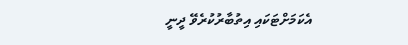އެކަމަށްޓަކައި އިތުބާރުކުރެވޭ ދީނީ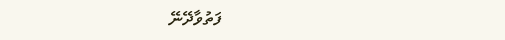ފަތުވާދޭނޭ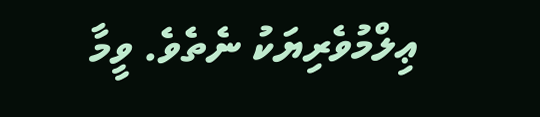ޢިލްމުވެރިޔަކު ނެތެވެ. ވީމާ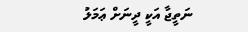ނަތީޖާ އަކީ ދީނަށް ޢަމަލު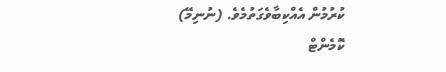ކުރުމުން އެއްކިބާވެގަތުމެވެ. (ނުނިމޭ)
ކޮމެންޓް